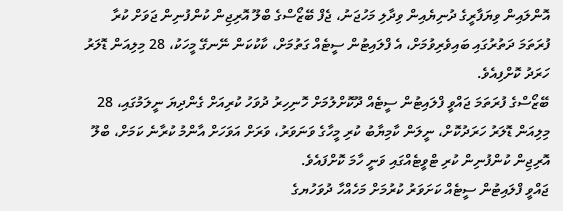އޮންލައިން ވިޔަފާރީގެ ދުނިޔެއިން ވިދާލި މަހުޖަނު، ޖެފް ބޭޒޯސްގެ ބްލޫ އޮރިޖިން ކުންފުނިން ޖަވަށް ކުރާ ފުރަތަމަ ދަތުރުގައި ބައިވެރިވުމަށް، އެ ފްލައިޓުން ސީޓެއް ގަތުމަށް، ކާކުކަން ނޭނގޭ މީހަކު، 28 މިލިއަން ޑޮލަރު ހަރަދު ކޮށްފިއެވެ.
ބޭޒޯސްގެ ފުރަތަމަ ޖައްވީ ފްލައިޓުން ސީޓެއް ދޫކޮށްލުމަށް ހޮނިހިރު ދުވަހު ކުރިއަށް ގެންދިޔަ ނީލަމުގައި، 28 މިލިއަން ޑޮލަރު ހަރަދުކޮށް، ނީލަން ކާމިޔާބު ކުރި މީހާގެ ވަނަވަރު، ވަރަށް އަވަހަށް އާންމު ކުރާނެ ކަމަށް، ބްލޫ އޮރިޖިން ކުންފުނިން ކުރި ޓްވީޓެއްގައި ވަނީ ހާމަ ކޮށްފައެވެ.
ޖައްވީ ފްލައިޓުން ސީޓެއް ކަށަވަރު ކުރުމަށް މަހެއްހާ ދުވަހުޔގެ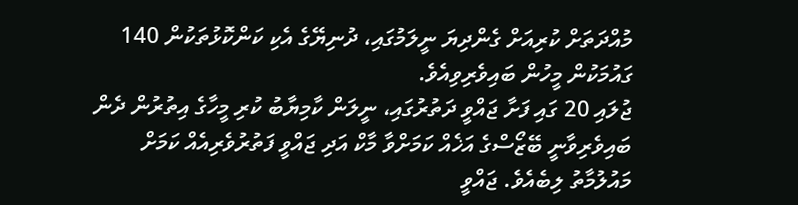މުއްދަތަށް ކުރިއަށް ގެންދިޔަ ނީލަމުގައި، ދުނިޔޭގެ އެކި ކަންކޮޅުތަކުން 140 ގައުމަކުން މީހުން ބައިވެރިވިއެވެ.
ޖުލައި 20 ގައި ފަށާ ޖައްވީ ދަތުރުގައި، ނީލަން ކާމިޔާބު ކުރި މީހާގެ އިތުރުން ދެން ބައިވެރިވާނީ ބޭޒޯސްގެ އަޚެއް ކަމަށްވާ މާކް އަދި ޖައްވީ ފަތުރުވެރިއެއް ކަމަށް މައުލުމާތު ލިބެއެވެ. ޖައްވީ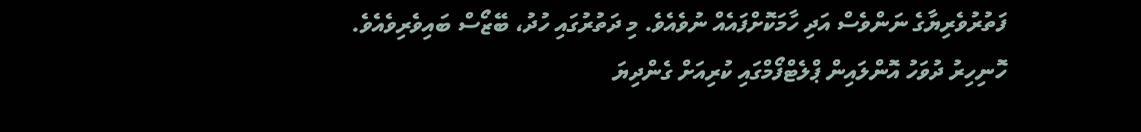ފަތުރުވެރިޔާގެ ނަންވެސް އަދި ހާމަކޮށްފައެއް ނުވެއެވެ. މި ދަތުރުގައި ހުދު، ބޭޒޯސް ބައިވެރިވެއެވެ.
ހޮނިހިރު ދުވަހު އޮންލައިން ޕްލެޓްފޯމްގައި ކުރިއަށް ގެންދިޔަ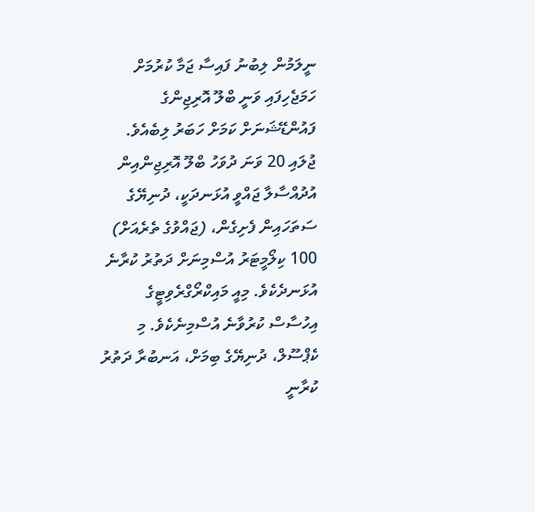ނީލަމުން ލިބުނު ފައިސާ ޖަމާ ކުރުމަށް ހަމަޖެހިފައި ވަނީ ބްލޫ އޮރިޖިންގެ ފައުންޑޭޝަނަށް ކަމަށް ހަބަރު ލިބެއެވެ.
ޖުލައި 20 ވަނަ ދުވަހު ބްލޫ އޮރިޖިންއިން އުދުއްސާލާ ޖައްވީ އުޅަނދަކީ، ދުނިޔޭގެ ސަތަހައިން ފެށިގެން، (ޖައްވުގެ ތެރެއަށް) 100 ކިލޯމީޓަރު އުސްމިނަށް ދަތުރު ކުރާނެ އުޅަނދެކެވެ. މިއީ މައިކްރޯގްރެވިޓީގެ އިހުސާސް ކުރުވާނެ އުސްމިނެކެވެ. މި ކެޕްސޫލް، ދުނިޔޭގެ ބިމަށް، އަނބުރާ ދަތުރު ކުރާނީ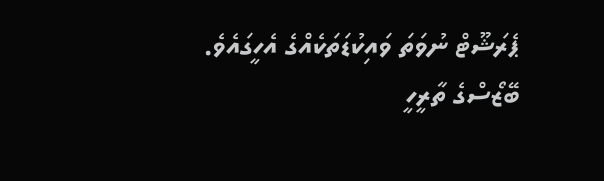ޕެރަޝޫޓް ނުވަތަ ވައިކުޑަތަކެއްގެ އެހީގައެވެ.
ބޭޒޯސްގެ ތާރީހީ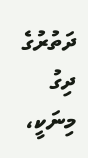ދަތުރުގެ ދިގު މިނަކީ،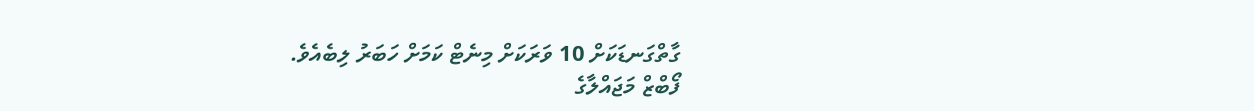ގާތްގަނޑަކަށް 10 ވަރަކަށް މިނެޓް ކަމަށް ހަބަރު ލިބެއެވެ.
ފޯބްޒް މަޖައްލާގެ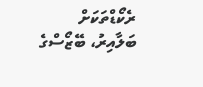ރެކޯޑްތަކަށް ބަލާއިރު، ބޭޒޯސްގެ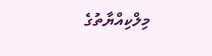މިލްކިއްޔާތުގެ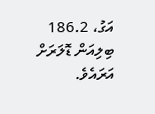އަގު، 186.2 ބިލިއަން ޑޮލަރަށް އަރައެވެ.